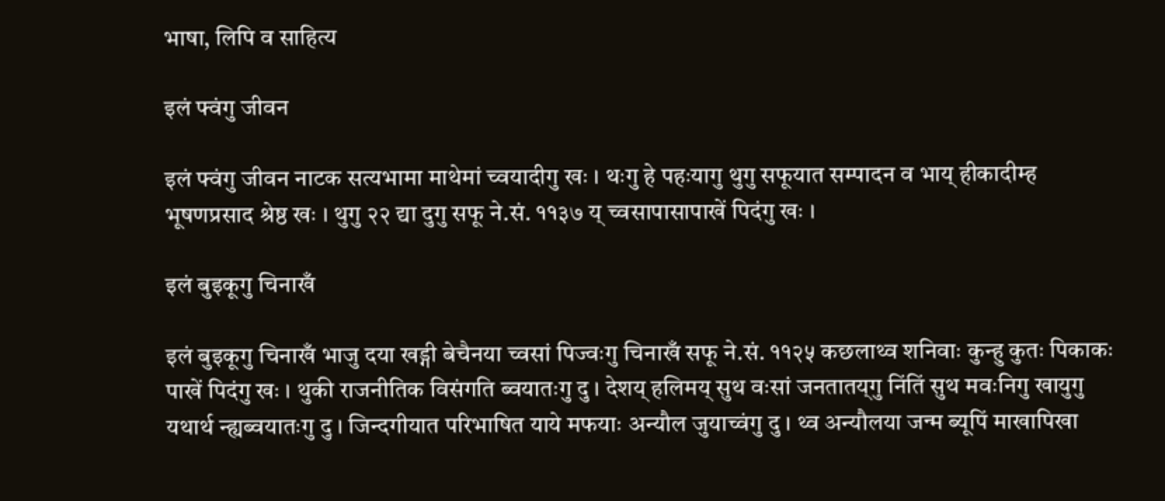भाषा, लिपि व साहित्य

इलं फ्वंगु जीवन

इलं फ्वंगु जीवन नाटक सत्यभामा माथेमां च्वयादीगु खः । थःगु हे पहःयागु थुगु सफूयात सम्पादन व भाय् हीकादीम्ह भूषणप्रसाद श्रेष्ठ खः । थुगु २२ द्या दुगु सफू ने.सं. ११३७ य् च्वसापासापाखें पिदंगु खः ।

इलं बुइकूगु चिनाखँ

इलं बुइकूगु चिनाखँ भाजु दया खड्गी बेचैनया च्वसां पिज्वःगु चिनाखँ सफू ने.सं. ११२५ कछलाथ्व शनिवाः कुन्हु कुतः पिकाकः पाखें पिदंगु खः । थुकी राजनीतिक विसंगति ब्वयातःगु दु । देशय् हलिमय् सुथ वःसां जनतातय्‌गु निंतिं सुथ मवःनिगु खायुगु यथार्थ न्ह्यब्वयातःगु दु । जिन्दगीयात परिभाषित याये मफयाः अन्यौल जुयाच्वंगु दु । थ्व अन्यौलया जन्म ब्यूपिं माखापिखा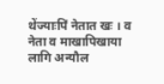थेंज्याःपिं नेतात खः । व नेता व माखापिखाया लागि अन्यौल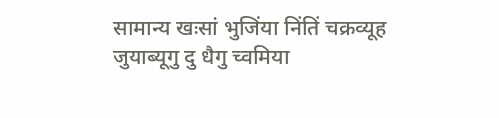सामान्य खःसां भुजिंया निंतिं चक्रव्यूह जुयाब्यूगु दु धैगु च्वमिया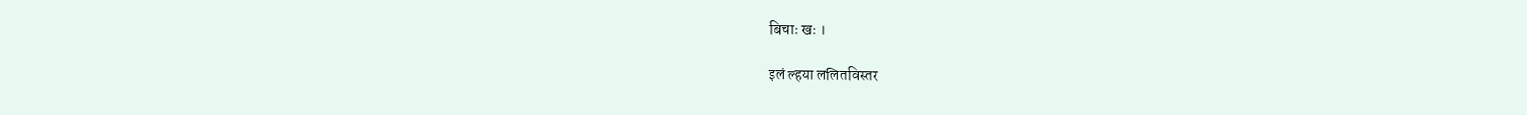बिचाः खः ।

इलं ल्हया ललितविस्तर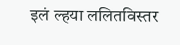इलं ल्हया ललितविस्तर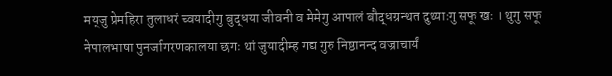मय्‌जु प्रेमहिरा तुलाधरं च्वयादीगु बुद्धया जीवनी व मेमेगु आपालं बौद्धग्रन्थत दुथ्याःगु सफू खः । थुगु सफू नेपालभाषा पुनर्जागरणकालया छगः थां जुयादीम्ह गद्य गुरु निष्ठानन्द वज्राचार्यं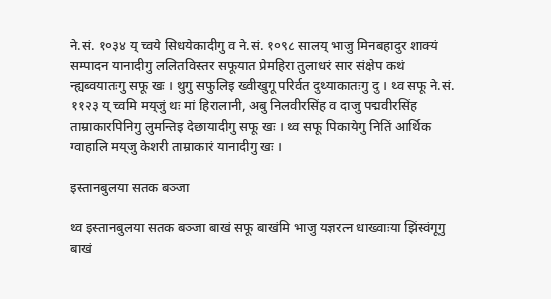ने.सं. १०३४ य् च्वये सिधयेकादीगु व ने.सं. १०९८ सालय् भाजु मिनबहादुर शाक्यं सम्पादन यानादीगु ललितविस्तर सफूयात प्रेमहिरा तुलाधरं सार संक्षेप कथं न्ह्यब्वयातःगु सफू खः । थुगु सफुलिइ ख्वीखुगू परिर्वत दुथ्याकातःगु दु । थ्व सफू ने.सं. ११२३ य् च्वमि मय्‌जुं थः मां हिरालानी, अबु निलवीरसिंह व दाजु पद्मवीरसिंह ताम्राकारपिनिगु लुमन्तिइ देछायादीगु सफू खः । थ्व सफू पिकायेगु नितिं आर्थिक ग्वाहालि मय्‌जु केशरी ताम्राकारं यानादीगु खः ।

इस्तानबुलया सतक बञ्जा

थ्व इस्तानबुलया सतक बञ्जा बाखं सफू बाखंमि भाजु यज्ञरत्न धाख्वाःया झिंस्वंगूगु बाखं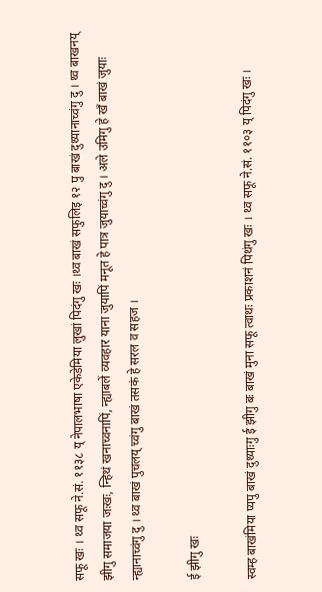सफू खः । थ्व सफू ने.सं. ११३८ य् नेपालभाषा एकेडेमिया लुखां पिदंगु खः ।थ्व बाखं सफुलिइ १२ पु बाखं दुथ्यानाच्वंगु दु । थ्व बाखनय् झीगु समाजया जःखः, न्हिथं खनाच्वनापिं, न्ह्याबलें व्यवहार याना जुयापिं मनूत हे पात्र जुयाच्वंगु दु । अले उमिगु हे खँ बाखं जुयाः न्ह्यानाच्वंगु दु । थ्व बाखं पुचलय् च्वंगु बाखं तसकं हे सरल व सहज ।

ई झीगु खः

स्वम्ह बाखंमिया प्यपु बाखं दुथ्याःगु ई झीगु बः बाखं मुना सफू त्वाथः प्रकाशनं पिथंगु खः । थ्व सफू ने.सं. ११०३ य् पिदंगु खः ।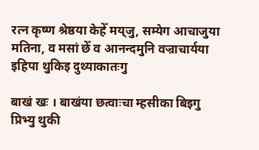रत्न कृष्ण श्रेष्ठया केहेँ मय्‌जु, सम्येग आचाजुया मतिना, व मसां छेँ व आनन्दमुनि वज्राचार्यया इहिपा थुकिइ दुथ्याकातःगु

बाखं खः । बाखंया छत्वाःचा म्हसीका बिइगु प्रिभ्यु थुकी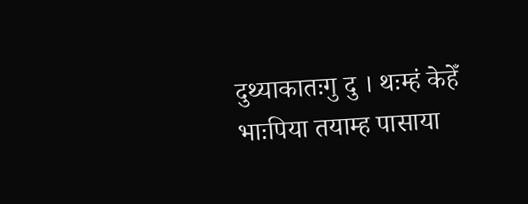दुथ्याकातःगु दु । थःम्हं केहेँ भाःपिया तयाम्ह पासाया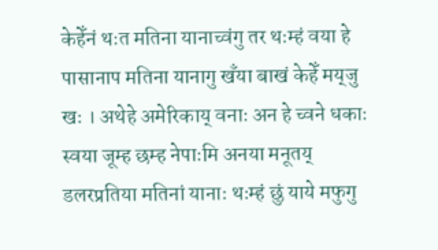केहेँनं थःत मतिना यानाच्वंगु तर थःम्हं वया हे पासानाप मतिना यानागु खँया बाखं केहेँ मय्‌जु खः । अथेहे अमेरिकाय् वनाः अन हे च्वने धकाः स्वया जूम्ह छम्ह नेपाःमि अनया मनूतय् डलरप्रतिया मतिनां यानाः थःम्हं छुं याये मफुगु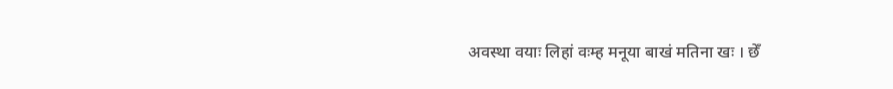अवस्था वयाः लिहां वःम्ह मनूया बाखं मतिना खः । छेँ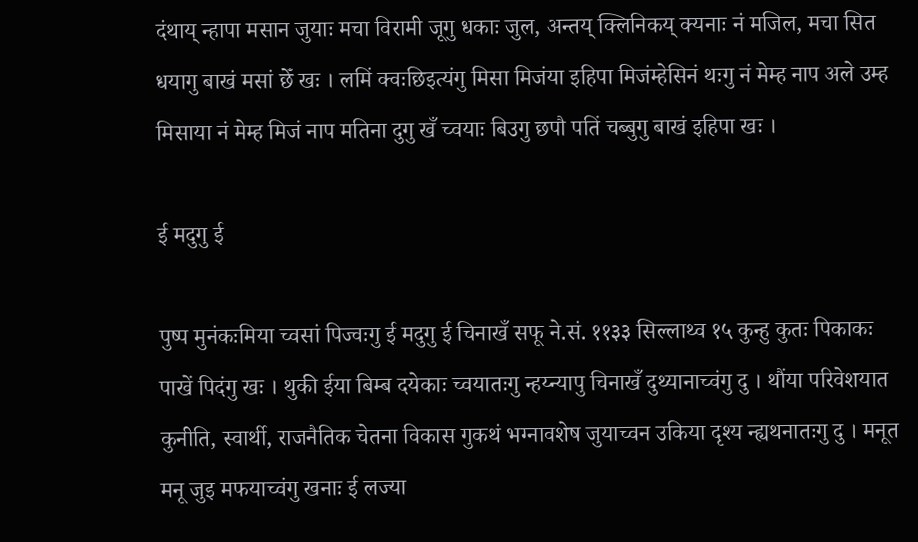दंथाय् न्हापा मसान जुयाः मचा विरामी जूगु धकाः जुल, अन्तय् क्लिनिकय् क्यनाः नं मजिल, मचा सित धयागु बाखं मसां छेँ खः । लमिं क्वःछिइत्यंगु मिसा मिजंया इहिपा मिजंम्हेसिनं थःगु नं मेम्ह नाप अले उम्ह मिसाया नं मेम्ह मिजं नाप मतिना दुगु खँ च्वयाः बिउगु छपौ पतिं चब्बुगु बाखं इहिपा खः ।

ई मदुगु ई

पुष्प मुनंकःमिया च्वसां पिज्वःगु ई मदुगु ई चिनाखँ सफू ने.सं. ११३३ सिल्लाथ्व १५ कुन्हु कुतः पिकाकः पाखें पिदंगु खः । थुकी ईया बिम्ब दयेकाः च्वयातःगु न्हय्न्यापु चिनाखँ दुथ्यानाच्वंगु दु । थौंया परिवेशयात कुनीति, स्वार्थी, राजनैतिक चेतना विकास गुकथं भग्नावशेष जुयाच्वन उकिया दृश्य न्ह्यथनातःगु दु । मनूत मनू जुइ मफयाच्वंगु खनाः ई लज्या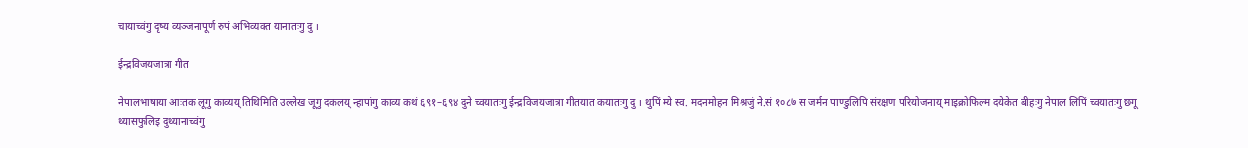चायाच्वंगु दृष्य व्यञ्जनापूर्ण रुपं अभिव्यक्त यानातःगु दु ।

ईन्द्रविजयजात्रा गीत

नेपालभाषाया आःतक लूगु काव्यय् तिथिमिति उल्लेख जूगु दकलय् न्हापांगु काव्य कथं ६९१–६९४ दुने च्वयातःगु ईन्द्रविजयजात्रा गीतयात कयातःगु दु । थुपिं म्ये स्व. मदनमोहन मिश्रजुं ने.सं १०८७ स जर्मन पाण्डुलिपि संरक्षण परियोजनाय् माइक्रोफिल्म दयेकेत बीहःगु नेपाल लिपिं च्वयातःगु छगू थ्यासफुलिइ दुथ्यानाच्वंगु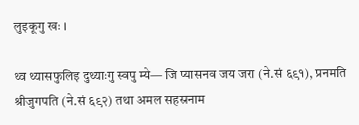लुइकूगु खः ।

थ्व थ्यासफुलिइ दुथ्याःगु स्वपु म्ये— जि प्यासनव जय जरा (ने.सं ६९१), प्रनमति श्रीजुगपति (ने.सं ६९२) तथा अमल सहस्रनाम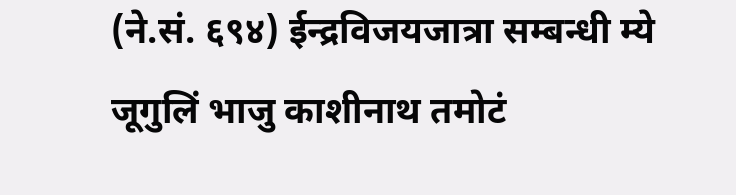(ने.सं. ६९४) ईन्द्रविजयजात्रा सम्बन्धी म्ये जूगुलिं भाजु काशीनाथ तमोटं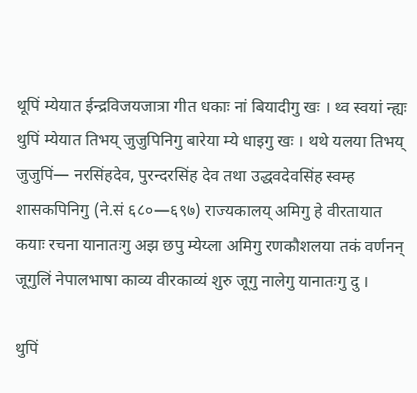थूपिं म्येयात ईन्द्रविजयजात्रा गीत धकाः नां बियादीगु खः । थ्व स्वयां न्ह्यः थुपिं म्येयात तिभय् जुजुपिनिगु बारेया म्ये धाइगु खः । थथे यलया तिभय् जुजुपिं— नरसिंहदेव, पुरन्दरसिंह देव तथा उद्धवदेवसिंह स्वम्ह शासकपिनिगु (ने.सं ६८०—६९७) राज्यकालय् अमिगु हे वीरतायात कयाः रचना यानातःगु अझ छपु म्येय्ला अमिगु रणकौशलया तकं वर्णनन् जूगुलिं नेपालभाषा काव्य वीरकाव्यं शुरु जूगु नालेगु यानातःगु दु ।

थुपिं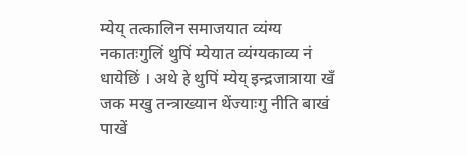म्येय् तत्कालिन समाजयात व्यंग्य नकातःगुलिं थुपिं म्येयात व्यंग्यकाव्य नं धायेछिं । अथे हे थुपिं म्येय् इन्द्रजात्राया खँ जक मखु तन्त्राख्यान थेंज्याःगु नीति बाखं पाखें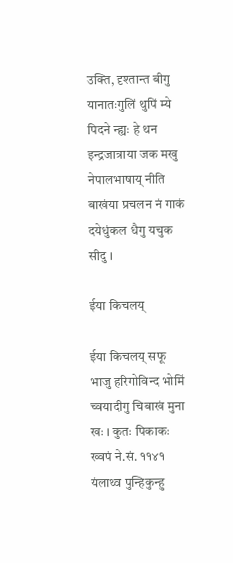उक्ति, दृश्तान्त बीगु यानातःगुलिं थुपिं म्ये पिदने न्ह्यः हे थन इन्द्रजात्राया जक मखु नेपालभाषाय् नीति बाखंया प्रचलन नं गाकं दयेधुंकल धैगु यचुक सीदु ।

ईया किचलय्

ईया किचलय् सफू भाजु हरिगोविन्द भोमिं च्वयादीगु चिबाखं मुना खः । कुतः पिकाकः ख्वपं ने.सं. ११४१ यंलाथ्व पुन्हिकुन्हु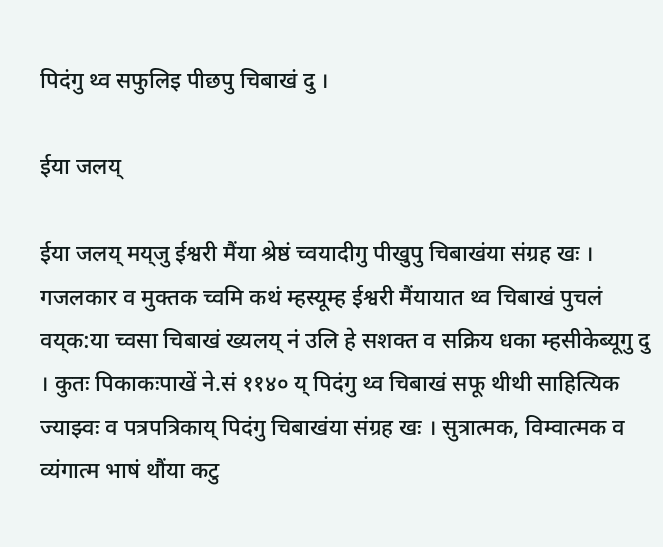पिदंगु थ्व सफुलिइ पीछपु चिबाखं दु ।

ईया जलय्

ईया जलय् मय्‌जु ईश्वरी मैंया श्रेष्ठं च्वयादीगु पीखुपु चिबाखंया संग्रह खः । गजलकार व मुक्तक च्वमि कथं म्हस्यूम्ह ईश्वरी मैंयायात थ्व चिबाखं पुचलं वय्‌क:या च्वसा चिबाखं ख्यलय् नं उलि हे सशक्त व सक्रिय धका म्हसीकेब्यूगु दु । कुतः पिकाकःपाखें ने.सं ११४० य् पिदंगु थ्व चिबाखं सफू थीथी साहित्यिक ज्याझ्वः व पत्रपत्रिकाय् पिदंगु चिबाखंया संग्रह खः । सुत्रात्मक, विम्वात्मक व व्यंगात्म भाषं थौंया कटु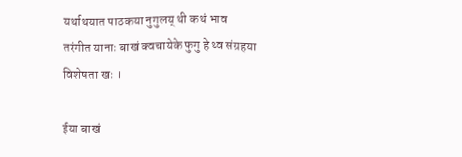यर्थाथयात पाठकया नुगुलय् थी कथं भाव तरंगीत यानाः बाखं क्वचायेके फुगु हे थ्व संग्रहया विशेषता खः ।

ईया बाखं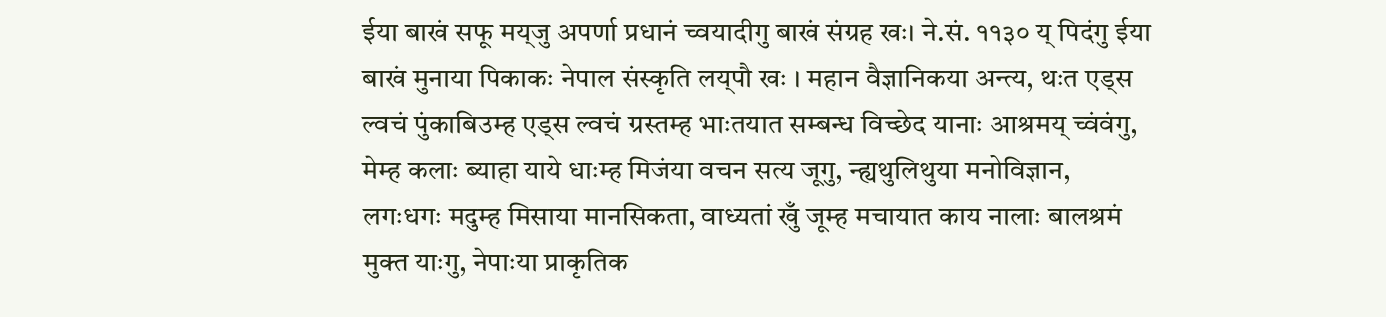ईया बाखं सफू मय्‌जु अपर्णा प्रधानं च्वयादीगु बाखं संग्रह खः। ने.सं. ११३० य् पिदंगु ईया बाखं मुनाया पिकाकः नेपाल संस्कृति लय्‌पौ खः । महान वैज्ञानिकया अन्त्य, थःत एड्स ल्वचं पुंकाबिउम्ह एड्स ल्वचं ग्रस्तम्ह भाःतयात सम्बन्ध विच्छेद यानाः आश्रमय् च्वंवंगु, मेम्ह कलाः ब्याहा याये धाःम्ह मिजंया वचन सत्य जूगु, न्ह्यथुलिथुया मनोविज्ञान, लगःधगः मदुम्ह मिसाया मानसिकता, वाध्यतां खुँ जूम्ह मचायात काय नालाः बालश्रमं मुक्त याःगु, नेपाःया प्राकृतिक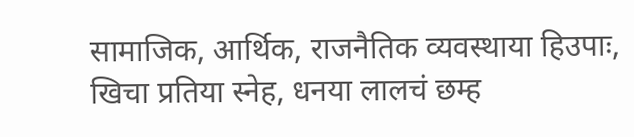सामाजिक, आर्थिक, राजनैतिक व्यवस्थाया हिउपाः, खिचा प्रतिया स्नेह, धनया लालचं छम्ह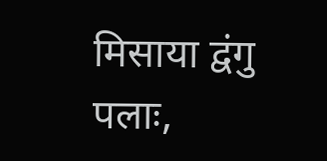मिसाया द्वंगु पलाः,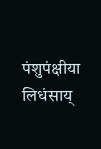पंशुपंक्षीया लिधंसाय्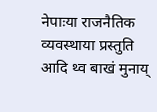नेपाःया राजनैतिक व्यवस्थाया प्रस्तुति आदि थ्व बाखं मुनाय्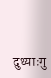दुथ्याःगु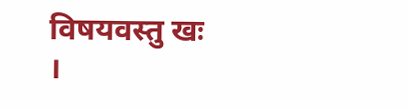विषयवस्तु खः ।